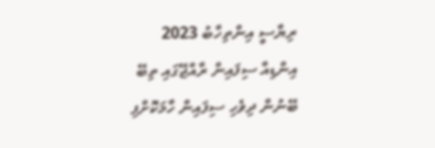ރިޔާސީ އިންތިހާބު 2023
އިންޑިއާ ސިފައިން ރާއްޖޭގައި ތިބޭ ބޭނުން ދިވެހި ސިފައިން ހާމަކޮށްފި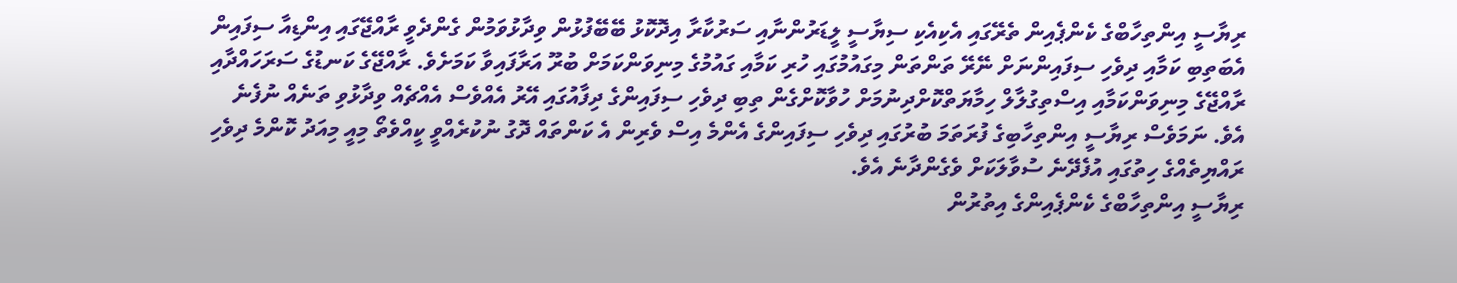ރިޔާސީ އިންތިހާބްގެ ކެންޕެއިން ތެރޭގައި އެކިއެކި ސިޔާސީ ލީޑަރުންނާއި ސަރުކާރާ އިދޮކޮޅު ބޭބޭފުޅުން ވިދާޅުވަމުން ގެންދެވީ ރާއްޖޭގައި އިންޑިއާ ސިފައިން އެބަތިބި ކަމާއި ދިވެހި ސިފައިންނަށް ނޭރޭ ތަންތަން މިގައުމުގައި ހުރި ކަމާއި ގައުމުގެ މިނިވަންކަމަށް ބުރޫ އަރާފައިވާ ކަމަށެވެ. ރާއްޖޭގެ ކަނޑުގެ ސަރަހައްދާއި ރާއްޖޭގެ މިނިވަންކަމާއި އިސްތިގުލާލް ހިމާޔަތްކޮށްދިނުމަށް ހުވާކޮށްގެން ތިބި ދިވެހި ސިފައިންގެ ދިފާއުގައި އޭރު އެއްވެސް އެއްޗެއް ވިދާޅުވި ތަނެއް ނުފެނެ އެވެ. ނަމަވެސް ރިޔާސީ އިންތިހާބިގެ ފުރަތަމަ ބުރުގައި ދިވެހި ސިފައިންގެ އެންމެ އިސް ވެރިން އެ ކަންތައް ދޮގު ނުކުރެއްވީ ކީއްވެތޯ މިއީ މިއަދު ކޮންމެ ދިވެހި ރައްޔިތެއްގެ ހިތުގައި އުފެދޭނެ ސުވާލަކަށް ވެގެންދާނެ އެވެ.
ރިޔާސީ އިންތިހާބްގެ ކެންޕެއިންގެ އިތުރުން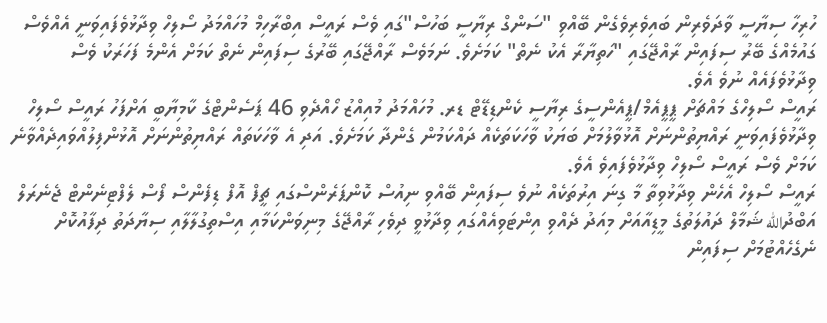ހުރިހާ ސިޔާސީ ވާދަވެރިން ބައިވެރިވެގެން ބޭއްވި "ސަންގް ރިޔާސީ ބަހުސް"ގައި ވެސް ރައީސް އިބްރާހިމް މުހައްމަދު ސޯލިހް ވިދާޅުވެފައިވަނީ އެއްވެސް ގައުމެއްގެ ބޭރު ސިފައިން ރާއްޖޭގައި "ހަތިޔާރާ އެކު ނެތް" ކަމަށެވެ. ނަމަވެސް ރާއްޖޭގައި ބޭރުގެ ސިފައިން ނެތް ކަމަށް އެންމެ ފަހަރަކު ވެސް ވިދާޅުވެފައެއް ނުވެ އެވެ.
ރައީސް ސޯލިހްގެ މައްޗަށް ޕީޕީއެމް/ޕީއެންސީގެ ރިޔާސީ ކެންޑިޑޭޓް ޑރ. މުހައްމަދު މުއިއްޒު ހޯއްދެވި 46 ޕަސެންޓްގެ ކާމިޔާބީ އަށްފަހު ރައީސް ސޯލިހް ވިދާޅުވެފައިވަނީ ރައްޔިތުންނަށް އޮޅުވާލުމަށް ބަޔަކު ވާހަކަތަކެއް ދައްކަމުން ގެންދާ ކަމަށެވެ. އަދި އެ ވާހަކަތައް ރައްޔިތުންނަށް އޮޅުންފިލުއްވައިދެއްވާނެ ކަމަށް ވެސް ރައީސް ސޯލިހް ވިދާޅުވެފައިވެ އެވެ.
ރައީސް ސޯލިހް އެހެން ވިދާޅުވިތާ މާ ގިނަ އިރުތަކެއް ނުވެ ސިފައިން ބޭއްވި ނިއުސް ކޮންޕަރެންސްގައި ޗީފް އޮފް ޑިފެންސް ފޯސް ލެފްޓިނެންޓް ޖެނެރަލް އަބްދުالله ޝަމާލް ދައުލަތުގެ މީޑިއާއަށް މިއަދު ދެއްވި އިންޓަވިއެއްގައި ވިދާޅުވީ ދިވެހި ރާއްޖޭގެ މިނިވަންކަމާއި އިސްތިގުލާލާއި ސިޔާދަތު ދިފާއުކޮށް ނެގެހެއްޓުމަށް ސިފައިން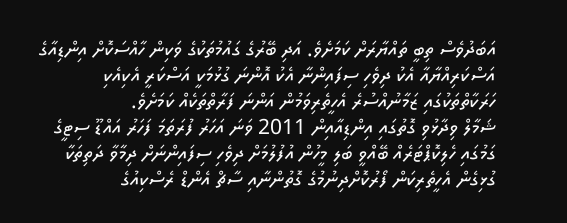އަބަދުވެސް ތިބީ ތައްޔާރަށް ކަމަށެވެ. އަދި ބޭރުގެ ގައުމުތަކުގެ ވަކިން ހާއްސަކޮށް އިންޑިއާގެ އަސްކަރިއްޔާއާ އެކު ދިވެހި ސިފައިންނާ އެކު އޮންނަ ގުޅުމަކީ އަސްކަރީ އެކިއެކި ހަރަކާތްތަކުގައި ޒަމާނުއްސުރެ އެހީތެރިވަމުން އަންނަ ފަރާތްތަކެއް ކަމަށެވެ.
ޝަމާލް ވިދާޅުވި ގޮތުގައި އިންޑިއާއިން 2011 ވަނަ އަހަރު ފުރަތަމަ ފަހަރު އައްޑޫ ސިޓީގެ ގަމުގައި ހެލިކޮޕްޓަރެއް ބޭއްވީ ބަލި މީހުން އުފުލުމަށް ދިވެހި ސިފައިންނަށް ދިމާވާ ދަތިތަކާ ގުޅިގެން އެހީތެރިކަން ފޯރުކޮށްދިނުމުގެ ގޮތުންނާއި ސާޗް އެންޑް ރެސްކިއުގެ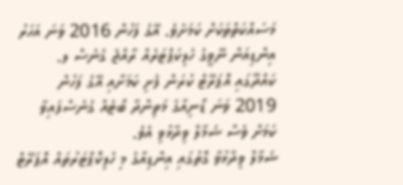މަސައްކަތްތަކަށް ކަމަށެވެ. އޭގެ ފަހުން 2016 ވަނަ އަހަރު އިންޑިއަން ނޭވީގެ ހެލިކަޕްޓަރެއް ރާއްޖެ ގެނެސް ލ. ކައްދޫގައި އޮޕަރޭޓް ކުރަން ފެށި ކަމަށާއި އޭގެ ފަހުން 2019 ވަނަ ޑޯނިއާގެ މަތިންދާ ބޯޓެއް ގެނެސްފައިވާ ކަމަށް ވެސް ޝަމާލް ވިދާޅުވި އެވެ.
ޝަމާލް ވިދާޅުވާ ގޮތުގައި އިންޑިއާގެ މި ހެލިކޮޕްޓަރުތައް އޮޕަރޭޓް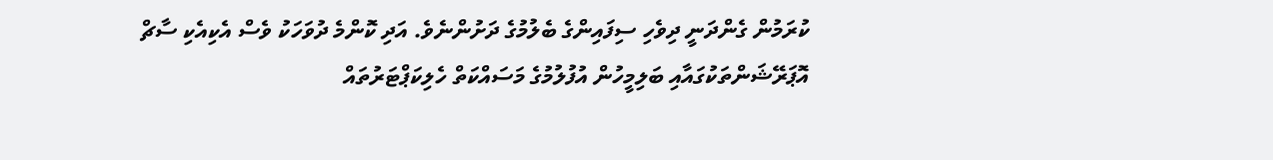ކުރަމުން ގެންދަނީ ދިވެހި ސިފައިންގެ ބެލުމުގެ ދަށުންނެވެ. އަދި ކޮންމެ ދުވަހަކު ވެސް އެކިއެކި ސާޗް އޮޕަރޭޝަންތަކުގައާއި ބަލިމީހުން އުފުލުމުގެ މަސައްކަތް ހެލިކަޕްޓަރުތައް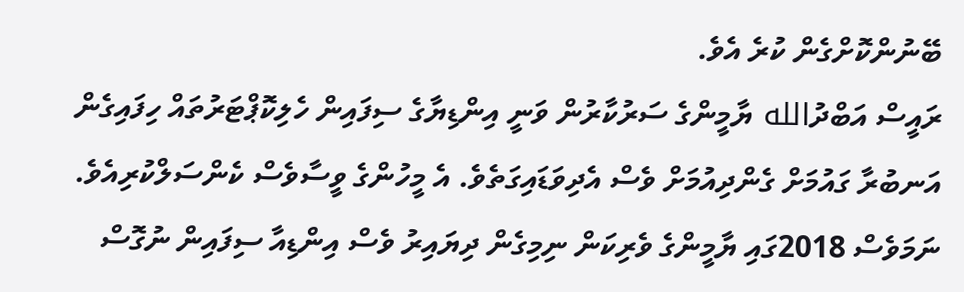ބޭނުންކޮށްގެން ކުރެ އެވެ.
ރައީސް އަބްދުالله ޔާމީންގެ ސަރުކާރުން ވަނީ އިންޑިޔާގެ ސިފައިން ހެލިކޮޕްޓަރުތައް ހިފައިގެން އަނބުރާ ގައުމަށް ގެންދިއުމަށް ވެސް އެދިވަޑައިގަތެވެ. އެ މީހުންގެ ވީސާވެސް ކެންސަލްކުރިއެވެ. ނަމަވެސް 2018ގައި ޔާމީންގެ ވެރިކަން ނިމިގެން ދިޔައިރު ވެސް އިންޑިއާ ސިފައިން ނުގޮސް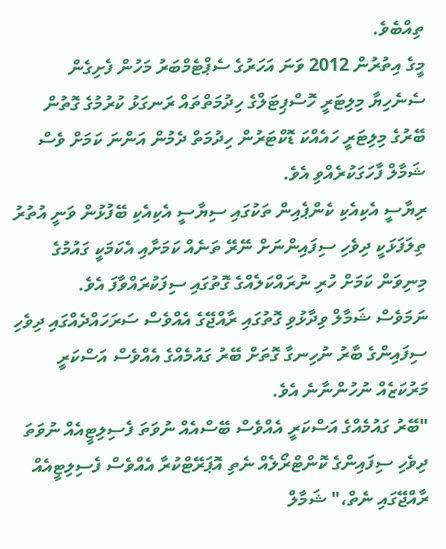ތިއްބެވެ.
މީގެ އިތުރުން 2012 ވަނަ އަހަރުގެ ސެޕްޓެމްބަރު މަހުން ފެށިގެން ސެނެހިޔާ މިލިޓަރީ ހޮސްޕިޓަލްގެ ހިދުމަތްތައް ރަނގަޅު ކުރުމުގެ ގޮތުން ބޭރުގެ މިލިޓަރީ ހައެއްކަ ޑޮކްޓަރުން ހިދުމަތް ދެމުން އަންނަ ކަމަށް ވެސް ޝަމާލް ފާހަގަކުރެއްވި އެވެ.
ރިޔާސީ އެކިއެކި ކެންޕެއިން ތަކުގައި ސިޔާސީ އެކިއެކި ބޭފުޅުން ވަނީ އުތުރު ތިލަފަޅަކީ ދިވެހި ސިފައިންނަށް ނޭރޭ ތަނެއް ކަމަށާއި އެކަމަކީ ގައުމުގެ މިނިވަން ކަމަށް ހުރި ނުރައްކަލެއްގެ ގޮތުގައި ސިފަކުރައްވާފަ އެވެ.
ނަމަވެސް ޝަމާލް ވިދާޅުވި ގޮތުގައި ރާއްޖޭގެ އެއްވެސް ސަރަހައްދެއްގައި ދިވެހި ސިފައިންގެ ބާރު ނުހިނގާ ގޮތަށް ބޭރު ގައުމެއްގެ އެއްވެސް އަސްކަރީ މަރުކަޒެއް ނުހުންނާނެ އެވެ.
"ބޭރު ގައުމެއްގެ އަސްކަރީ އެއްވެސް ބޭސްއެއް ނުވަތަ ފެސިލިޓީއެއް ނުވަތަ ދިވެހި ސިފައިންގެ ކޮންޓްރޯލެއް ނެތި އޮޕަރޭޓްކުރާ އެއްވެސް ފެސިލިޓީއެއް ރާއްޖޭގައި ނެތް،" ޝަމާލް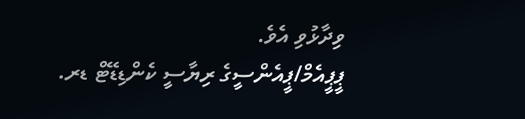ވިދާޅުވި އެވެ.
ޕީޕީއެމް/ޕީއެންސީގެ ރިޔާސީ ކެންޑިޑޭޓް ޑރ.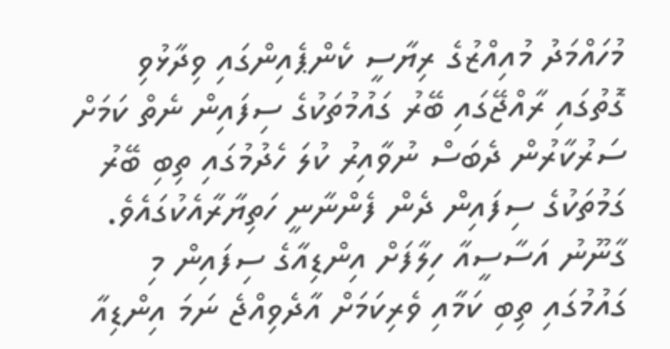މުހައްމަދު މުއިއްޒުގެ ރިޔާސީ ކެންޕެއިންގައި ވިދާޅުވި ގޮތުގައި ރާއްޖޭގައި ބޭރު ގައުމުތަކުގެ ސިފައިން ނެތް ކަމަށް ސަރުކާރުން ދެބަސް ނުވާއިރު ކުލަ ހެދުމުގައި ތިބި ބޭރު ގަމުތަކުގެ ސިފައިން ދެން ފެންނާނީ ހަތިޔާރާއެކުގައެވެ.
ގާނޫނު އަސާސީއާ ހިލާފަށް އިންޑިއާގެ ސިފައިން މި ގައުމުގައި ތިބި ކަމާއި ވެރިކަމަށް އާދެވިއްޖެ ނަމަ އިންޑިއާ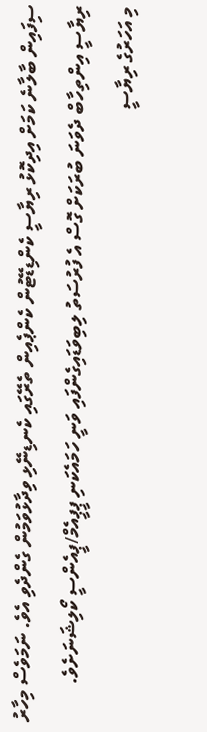ސިފައިން ބާލާނެ ކަމަށް އިދިކޮޅު ރިޔާސީ ކެންޑިޑޭޓުން ކެންޕެއިން ތެރޭގައި ކެނޑިނޭޅި ވިދާޅުވަމުން ގެންދެވި އެވެ. ނަމަވެސް މިހާރު ރިޔާސީ އިންތިހާބް ދެވަނަ ބުރަކަށް ގޮސް އެ ފުރުސަތު ލިބިވަޑައިގެންފައި ވަނީ ހަމައެކަނި ޕީޕީއެމް/ޕީއެންސީ ކޯލިޝަނަށެވެ.
މި އަހަރުގެ ރިޔާސީ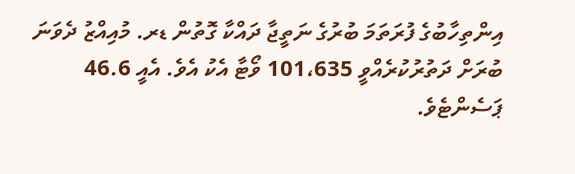އިންތިހާބުގެ ފުރަތަމަ ބުރުގެ ނަތީޖާ ދައްކާ ގޮތުން ޑރ. މުއިއްޒު ދެވަނަ ބުރަށް ދަތުރުކުރެއްވީ 101،635 ވޯޓާ އެކު އެވެ. އެއީ 46.6 ޕަސެންޓެވެ.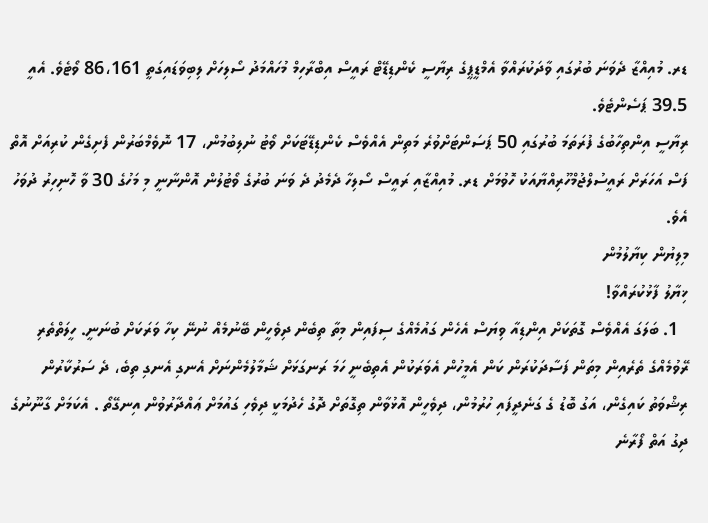ޑރ. މުއިއްޒާ ދެވަނަ ބުރުގައި ވާދަކުރައްވާ އެމްޑީޕީގެ ރިޔާސީ ކެންޑިޑޭޓް ރައީސް އިބްރާހިމް މުހައްމަދު ސޯލިހަށް ލިބިވަޑައިގަތީ 86،161 ވޯޓެވެ. އެއީ 39.5 ޕަސެންޓެވެ.
ރިޔާސީ އިންތިހާބުގެ ފުރަތަމަ ބުރުގައި 50 ޕަސަންޓަށްވުރެ މަތިން އެއްވެސް ކެންޑިޑޭޓަކަށް ވޯޓު ނުލިބުމުން، 17 ނޮވެމްބަރުން ފެށިގެން ކުރިއަށް އޮތް ފަސް އަހަރަށް ރައީސުލްޖުމްހޫރިއްޔާއަކު ހޮވުމަށް ޑރ. މުއިއްޒާއި ރައީސް ސޯލިހާ ދެމެދު ދެ ވަނަ ބުރުގެ ވޯޓުލުން އޮންނާނީ މި މަހުގެ 30 ވާ ހޮނިހިރު ދުވަހު އެވެ.
މިލިޔުން ކިޔާލުމުން
ޚިޔާލު ފާޅުކުރައްވާ!
  1. ބަލަގަ އެއްވެސް ގޮތަކަށް އިންޑިއާ ވިޔަސް އެހެން ގައުމެއްގެ ސިފައިން މިތާ ތިބެން ދިވެހީން ބޭނުމެއް ނުނޭ ކިހާ ވަރަކަށް ބުނަނީ. ހީލަތްތެރި ރޭވުމެއްގެ ތެރެއިން މިތަން ފަސާދަކުރަން ކަން އެމީހުން އެވަރަކުން އެތިބެނީ ހަމަ ރަނގަޅަށް ޝަމާލުމެންނަށް އެނގި އެނގި ތިބެ، ދެ ސަރުކާރުން ރިޝްވަތު ކައިގެން، އަގު ބޮޑު ގެ ގަނެދީފައި ހުރުމުން، ދިވެހީން އޮޅުވާން ތިގޮތަށް ދޮގު ހެދުމަކީ ދިވެހި ގައުމަށް ޢައްދާރުވުން އިނގޭތޯ . އެކަމަށް ގާނޫނުގެ ދިގު އަތް ފޯރާނެ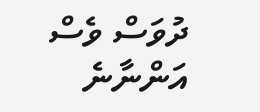ދުވަސް ވެސް އަންނާނެ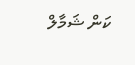ކަން ޝަމާލް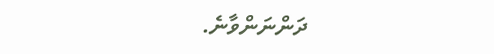ދަންނަންވާނެ.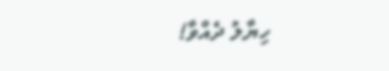ހިޔާލު ދެއްވާ!